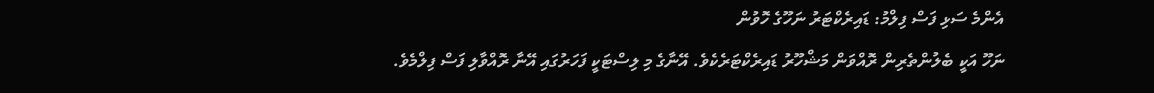އެންމެ ސަޅި ފަސް ފިލްމު: ޑައިރެކްޓަރު ނަހޫގެ ހޮވުން
ނަހޫ އަކީ ބެލުންތެރިން ރޮއްވަން މަޝްހޫރު ޑައިރެކްޓަރެކެވެ. އޭނާގެ މި ލިސްޓަކީ ފަހަރުގައި އޭނާ ރޮއްވާލި ފަސް ފިލްމެވެ.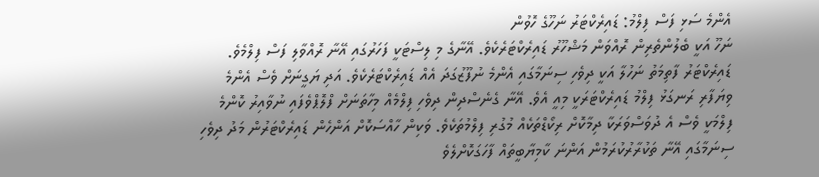އެންމެ ސަޅި ފަސް ފިލްމު: ޑައިރެކްޓަރު ނަހޫގެ ހޮވުން
ނަހޫ އަކީ ބެލުންތެރިން ރޮއްވަން މަޝްހޫރު ޑައިރެކްޓަރެކެވެ. އޭނާގެ މި ލިސްޓަކީ ފަހަރުގައި އޭނާ ރޮއްވާލި ފަސް ފިލްމެވެ.
ޑައިރެކްޓަރު ފާތިމަތު ނަހުލާ އަކީ ދިވެހި ސިނަމާގައި އެންމެ ނުފޫޒުގަދަ އެއް ޑައިރެކްޓަރެކެވެ. އަދި ޔަގީނަށް ވެސް އެންމެ ވިޔަފާރި ރަނގަޅު ފިލްމު ޑައިރެކްޓަރަކީ މިއީ އެވެ. އޭނާ ގެނެސްދިން ދިވެހި ފިލްމެއް މިހާތަނަށް ފްލޮޕްވެފައި ނުވާއިރު ކޮންމެ ފިލްމަކީ ވެސް އެ ދުވަސްވަރަކާ ދިމާކޮށް ރިކޯޑްތަކެއް މުގުރި ފިލްމުތަކެވެ. ވަކިން ހާއްސަކޮށް އަންހެން ޑައިރެކްޓަރުން މަދު ދިވެހި ސިނަމާގައި އޭނާ ތަކުރާރުކުރަމުން އަންނަ ކާމިޔާބީތައް ފާހަގަކޮށްލެވެ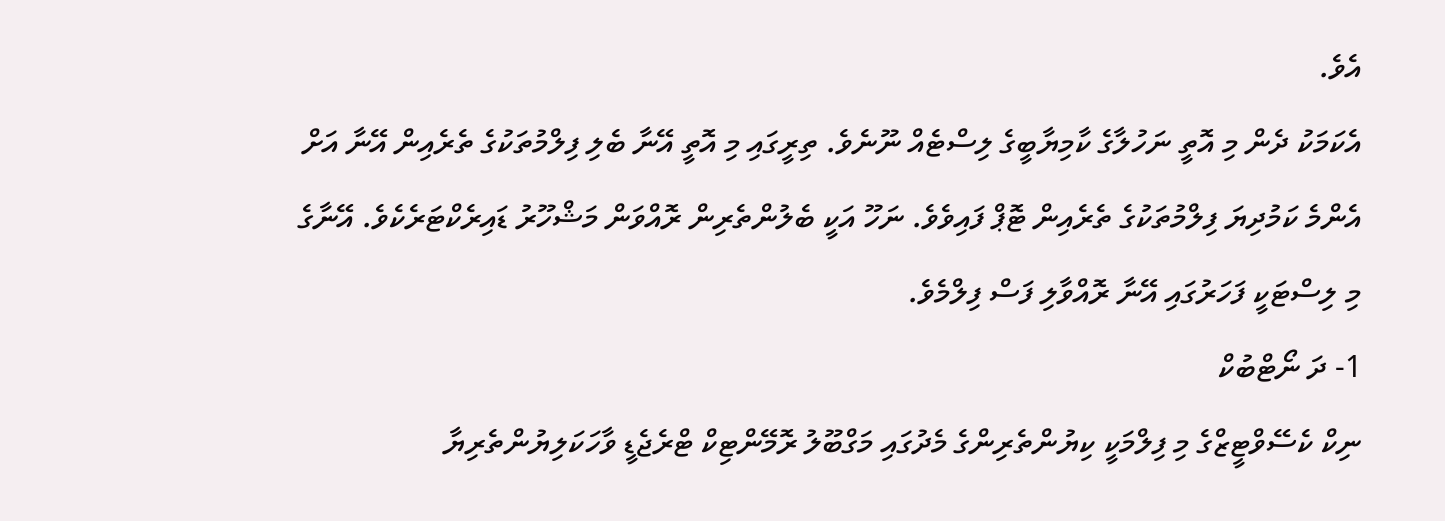އެވެ.
އެކަމަކު ދެން މި އޮތީ ނަހުލާގެ ކާމިޔާބީގެ ލިސްޓެއް ނޫނެވެ. ތިރީގައި މި އޮތީ އޭނާ ބެލި ފިލްމުތަކުގެ ތެރެއިން އޭނާ އަށް އެންމެ ކަމުދިޔަ ފިލްމުތަކުގެ ތެރެއިން ޓޮޕް ފައިވެވެ. ނަހޫ އަކީ ބެލުންތެރިން ރޮއްވަން މަޝްހޫރު ޑައިރެކްޓަރެކެވެ. އޭނާގެ މި ލިސްޓަކީ ފަހަރުގައި އޭނާ ރޮއްވާލި ފަސް ފިލްމެވެ.
1- ދަ ނޯޓްބުކް
ނިކް ކެސޭވްޓީޒްގެ މި ފިލްމަކީ ކިޔުންތެރިންގެ މެދުގައި މަގްބޫލު ރޮމޭންޓިކް ޓްރެޖެޑީ ވާހަކަލިޔުންތެރިޔާ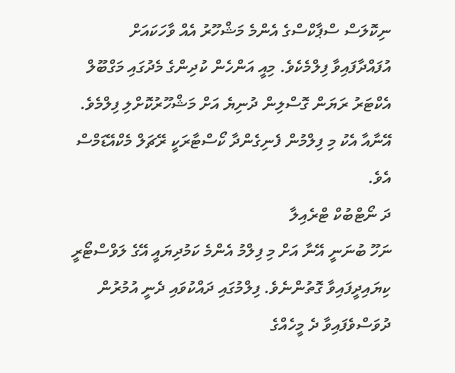ނިކޮލަސް ސްޕާކްސްގެ އެންމެ މަޝްހޫރު އެއް ވާހަކައަށް އުފައްދާފައިވާ ފިލްމެކެވެ. މިއީ އަންހެން ކުދިންގެ މެދުގައި މަގްބޫލް އެކްޓަރު ރަޔަން ގޮސްލިން ދުނިޔެ އަށް މަޝްހޫރުކޮށްލި ފިލްމެވެ. އޭނާއާ އެކު މި ފިލްމުން ފެނިގެންދާ ކޯސްޓާރަކީ ރޭޗަލް މެކްއޭޑަމްސް އެވެ.
ދަ ނޯޓްބުކް ޓްރެއިލާ
ނަހޫ ބުނަނީ އޭނާ އަށް މި ފިލްމު އެންމެ ކަމުދިޔައީ އޭގެ ލަވްސްޓޯރީ ކިޔައިދީފައިވާ ގޮތުންނެވެ. ފިލްމުގައި ދައްކުވައި ދެނީ އުމުރުން ދުވަސްވެފައިވާ ދެ މީހެއްގެ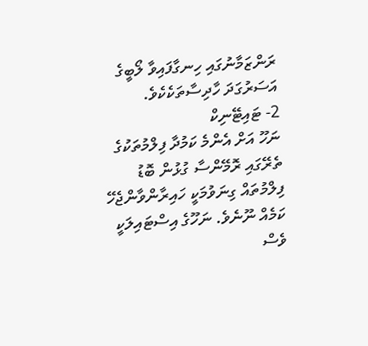ރަންޒަމާނުގައި ހިނގާފައިވާ ލޯބީގެ އަސަރުގަދަ ހާދިސާތަކެކެވެ.
2- ޓައިޓޭނިކް
ނަހޫ އަށް އެންމެ ކަމުދާ ފިލްމުތަކުގެ ތެރޭގައި ރޮމޭންސާ ގުޅުން ބޮޑު ފިލްމުތައް ގިނަވުމަކީ ހައިރާންވާންޖެހޭ ކަމެއް ނޫނެވެ. ނަހޫގެ އިސްޓައިލަކީ ވެސް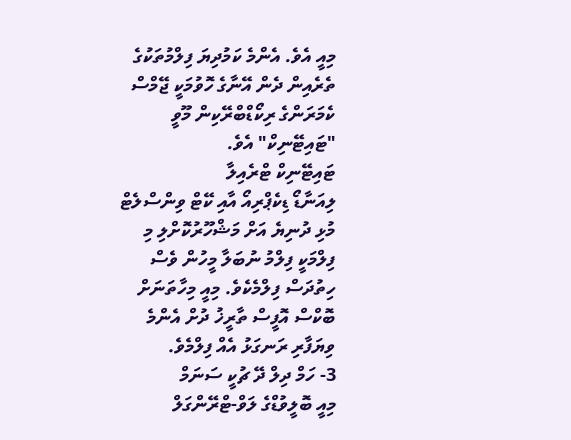މިއީ އެވެ. އެންމެ ކަމުދިޔަ ފިލްމުތަކުގެ ތެރެއިން ދެން އޭނާގެ ހޮވުމަކީ ޖޭމްސް ކެމަރަންގެ ރިކޯޑްބްރޭކިން މޫވީ "ޓައިޓޭނިކް" އެވެ.
ޓައިޓޭނިކް ޓްރެއިލާ
ލިއަނާޑޯ ޑިކެޕްރިއޯ އާއި ކޭޓް ވިންސްލެޓް މުޅި ދުނިޔެ އަށް މަޝްހޫރުކޮށްލި މި ފިލްމަކީ ފިލްމު ނުބަލާ މީހުން ވެސް ހިތުދަސް ފިލްމެކެވެ. މިއީ މިހާތަނަށް ބޮކްސް އޮފީސް ތާރީޚު ދުށް އެންމެ ވިޔަފާރި ރަނގަޅު އެއް ފިލްމެވެ.
3- ހަމް ދިލް ދޭ ޗުކީ ސަނަމް
މިއީ ބޮލީވުޑްގެ ލަވް-ޓްރޭންގަލް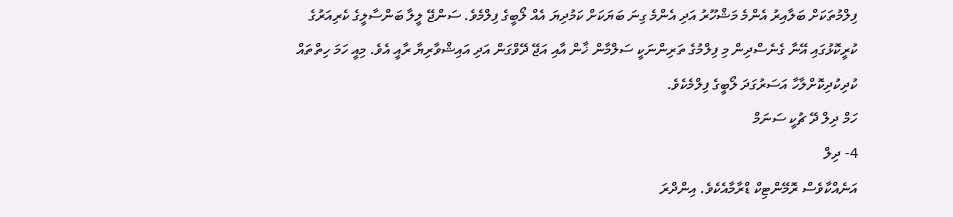ފިލްމުތަކަށް ބަލާއިރު އެންމެ މަޝްހޫރު އަދި އެންމެ ގިނަ ބަޔަކަށް ކަމުދިޔަ އެއް ލޯބީގެ ފިލްމެވެ. ސަންޖޭ ލީލާ ބަންސާލީގެ ކެރިއަރުގެ ކުރީކޮޅުގައި އޭނާ ގެނެސްދިން މި ފިލްމުގެ ތަރިންނަކީ ސަލްމާން ޚާން އާއި އަޖޭ ދޭވްގަން އަދި އައިޝްވާރިޔާ ރާއީ އެވެ. މިއީ ހަމަ ހިތްތައް ކުދިކުދިކޮށްލާހާ އަސަރުގަދަ ލޯބީގެ ފިލްމެކެވެ.
ހަމް ދިލް ދޭ ޗުކީ ސަނަމް
4- ދިލް
އަނެއްކާވެސް ރޮމޭންޓިކް ޑްރާމާއެކެވެ. އިންދްރަ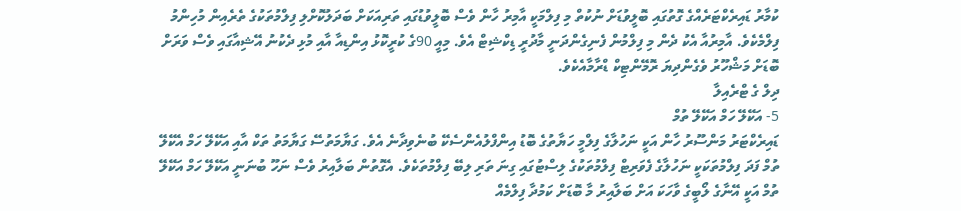ކުމާރު ޑައިރެކްޓަރެއްގެ ގޮތުގައި ބޮލީވުޑަށް ނުކުތް މި ފިލްމަކީ އާމިރު ހާން ވެސް ބޮލީވުޑުގައި ތަރިއަކަށް ބަދަލުކޮށްލި ފިލްމުތަކުގެ ތެރެއިން މުހިންމު ފިލްމެކެވެ. އާމިރުއާ އެކު ދެން މި ފިލްމުން ފެނިގެންދަނީ މާދުރީ ޑިކްޝިޓް އެވެ. މިއީ 90ގެ ކުރީކޮޅު އިންޑިއާ އާއި މުޅި ދެކުނު އޭޝިއާގައި ވެސް ވަރަށް ބޮޑަށް މަޝްހޫރު ވެގެންދިޔަ ރޮމޭންޓިކް ޑްރާމާއެކެވެ.
ދިލް ގެ ޓްރެއިލާ
5- އަކޭލޭ ހަމް އަކޭލޭ ތުމް
ޑައިރެކްޓަރު މަންސޫރު ހާން އަކީ ނަހުލާގެ ފިލްމީ ހަޔާތުގެ ބޮޑު އިންފްލުއެންސެކޭ ބުނެވިދާނެ އެވެ. ގަޔާމަތުސޭ ގަޔާމަތު ތަކް އާއި އަކޭލޭ ހަމް އެކޭލޭ ތުމް ފަދަ ފިލްމުތަކަކީ ނަހުލާގެ ފެވަރިޓް ފިލްމުތަކުގެ ލިސްޓުގައި ގިނަ ތަރި ލިބޭ ފިލްމުތަކެވެ. އެގޮތުން ބަލާއިރު ވެސް ނަހޫ ބުނަނީ އަކޭލޭ ހަމް އަކޭލޭ ތުމް އަކީ އޭނާގެ ލޯބީގެ ވާހަކަ އަށް ބަލާއިރު މާ ބޮޑަށް ކަމުދާ ފިލްމެއް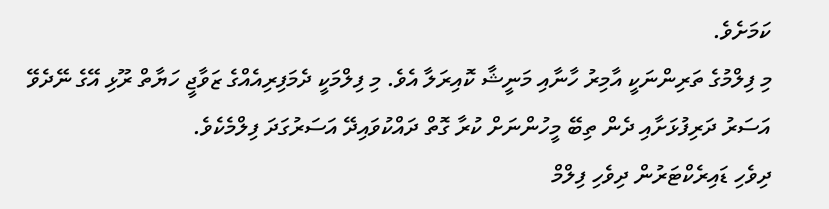ކަމަށެވެ.
މި ފިލްމުގެ ތަރިންނަކީ އާމިރު ހާނާއި މަނީޝާ ކޮއިރަލާ އެވެ. މި ފިލްމަކީ ދެމަފިރިއެއްގެ ޒަވާޖީ ހަޔާތް ރޫޅި އޭގެ ނޭދެވޭ އަސަރު ދަރިފުޅަށާއި ދެން ތިބޭ މީހުންނަށް ކުރާ ގޮތް ދައްކުވައިދޭ އަސަރުގަދަ ފިލްމެކެވެ.
ދިވެހި ޑައިރެކްޓަރުން ދިވެހި ފިލްމް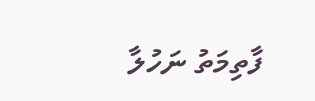ފާތިމަތު ނަހުލާ